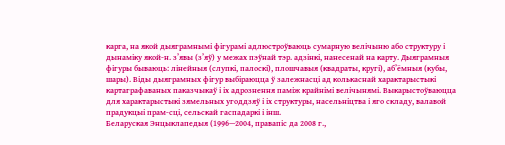карга, на якой дыяграмнымі фігурамі адлюстроўваюць сумарную велічыню або структуру і дынаміку якой-н. з’явы (з’яў) у межах пэўнай тэр. адзінкі, нанесенай на карту. Дыяграмныя фігуры бываюць: лінейныя (слупкі, палоскі), плошчавыя (квадраты, кругі), аб’ёмныя (кубы, шары). Віды дыяграмных фігур выбіраюцца ў залежнасці ад колькаснай характарыстыкі картаграфаваных паказчыкаў і іх адрознення паміж крайнімі велічынямі. Выкарыстоўваюцца для характарыстыкі зямельных угоддзяў і іх структуры, насельніцтва і яго складу, валавой прадукцыі прам-сці, сельскай гаспадаркі і інш.
Беларуская Энцыклапедыя (1996—2004, правапіс да 2008 г.,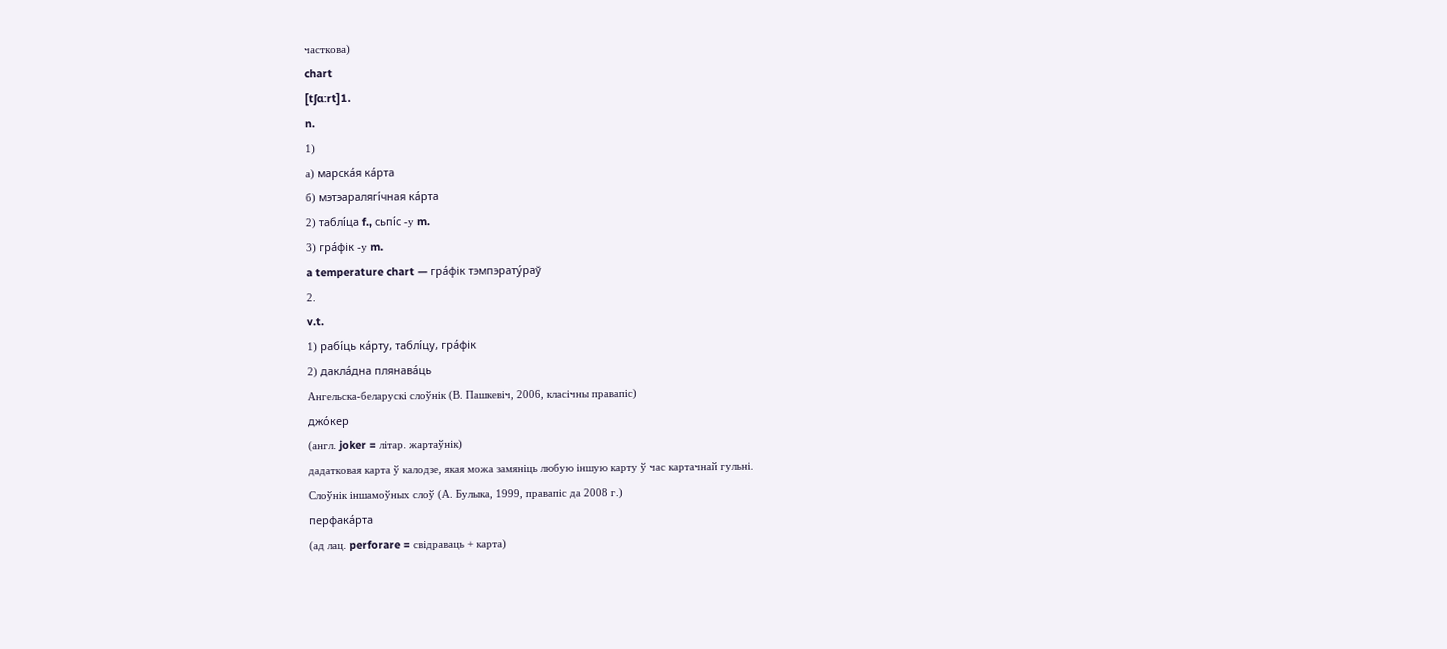часткова)
chart
[tʃɑ:rt]1.
n.
1)
а) марска́я ка́рта
б) мэтэаралягі́чная ка́рта
2) таблі́ца f., сьпі́с -у m.
3) гра́фік -у m.
a temperature chart — гра́фік тэмпэрату́раў
2.
v.t.
1) рабі́ць ка́рту, таблі́цу, гра́фік
2) дакла́дна плянава́ць
Ангельска-беларускі слоўнік (В. Пашкевіч, 2006, класічны правапіс)
джо́кер
(англ. joker = літар. жартаўнік)
дадатковая карта ў калодзе, якая можа замяніць любую іншую карту ў час картачнай гульні.
Слоўнік іншамоўных слоў (А. Булыка, 1999, правапіс да 2008 г.)
перфака́рта
(ад лац. perforare = свідраваць + карта)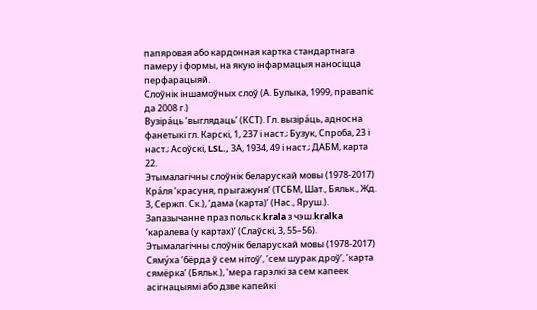папяровая або кардонная картка стандартнага памеру і формы, на якую інфармацыя наносіцца перфарацыяй.
Слоўнік іншамоўных слоў (А. Булыка, 1999, правапіс да 2008 г.)
Вузіра́ць ’выглядаць’ (КСТ). Гл. вызіра́ць, адносна фанетыкі гл. Карскі, 1, 237 і наст.; Бузук, Спроба, 23 і наст.; Асоўскі, LSL., 3А, 1934, 49 і наст.; ДАБМ, карта 22.
Этымалагічны слоўнік беларускай мовы (1978-2017)
Кра́ля ’красуня, прыгажуня’ (ТСБМ, Шат., Бяльк., Жд. 3, Сержп. Ск.), ’дама (карта)’ (Нас., Яруш.). Запазычанне праз польск.krala з чэш.kralka ’каралева (у картах)’ (Слаўскі, 3, 55–56).
Этымалагічны слоўнік беларускай мовы (1978-2017)
Сяму́ха ’бёрда ў сем нітоў’, ’сем шурак дроў’, ’карта сямёрка’ (Бяльк.), ’мера гарэлкі за сем капеек асігнацыямі або дзве капейкі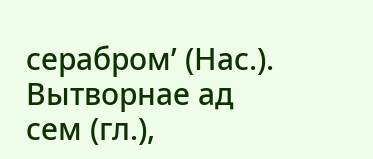серабром’ (Нас.). Вытворнае ад сем (гл.),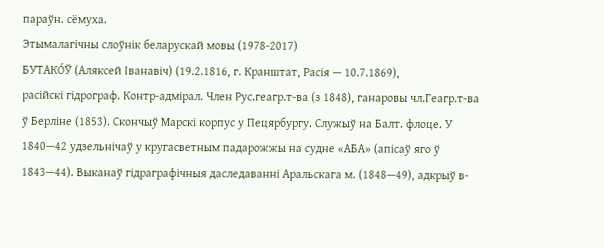параўн. сёмуха.
Этымалагічны слоўнік беларускай мовы (1978-2017)
БУТАКО́Ў (Аляксей Іванавіч) (19.2.1816, г. Кранштат, Расія — 10.7.1869),
расійскі гідрограф. Контр-адмірал. Член Рус.геагр.т-ва (з 1848), ганаровы чл.Геагр.т-ва ў Берліне (1853). Скончыў Марскі корпус у Пецярбургу. Служыў на Балт. флоце. У 1840—42 удзельнічаў у кругасветным падарожжы на судне «АБА» (апісаў яго ў 1843—44). Выканаў гідраграфічныя даследаванні Аральскага м. (1848—49), адкрыў в-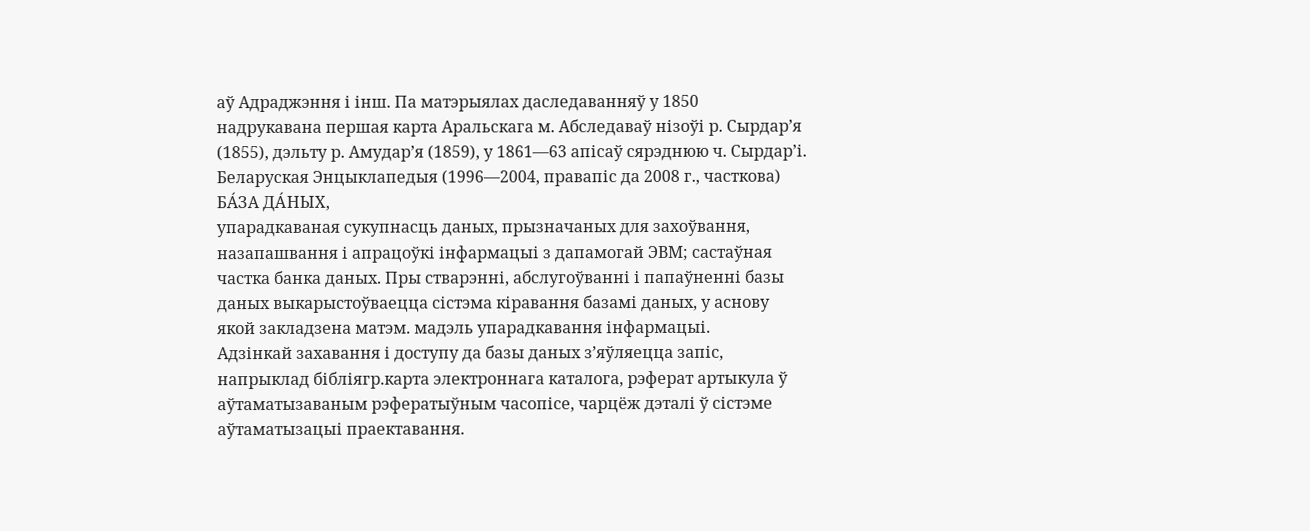аў Адраджэння і інш. Па матэрыялах даследаванняў у 1850 надрукавана першая карта Аральскага м. Абследаваў нізоўі р. Сырдар’я (1855), дэльту р. Амудар’я (1859), у 1861—63 апісаў сярэднюю ч. Сырдар’і.
Беларуская Энцыклапедыя (1996—2004, правапіс да 2008 г., часткова)
БА́ЗА ДА́НЫХ,
упарадкаваная сукупнасць даных, прызначаных для захоўвання, назапашвання і апрацоўкі інфармацыі з дапамогай ЭВМ; састаўная частка банка даных. Пры стварэнні, абслугоўванні і папаўненні базы даных выкарыстоўваецца сістэма кіравання базамі даных, у аснову якой закладзена матэм. мадэль упарадкавання інфармацыі.
Адзінкай захавання і доступу да базы даных з’яўляецца запіс, напрыклад бібліягр.карта электроннага каталога, рэферат артыкула ў аўтаматызаваным рэфератыўным часопісе, чарцёж дэталі ў сістэме аўтаматызацыі праектавання.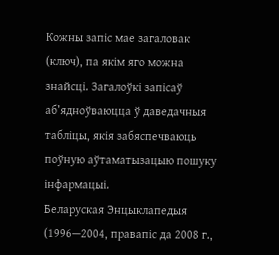Кожны запіс мае загаловак (ключ), па якім яго можна знайсці. Загалоўкі запісаў аб’ядноўваюцца ў даведачныя табліцы, якія забяспечваюць поўную аўтаматызацыю пошуку інфармацыі.
Беларуская Энцыклапедыя (1996—2004, правапіс да 2008 г.,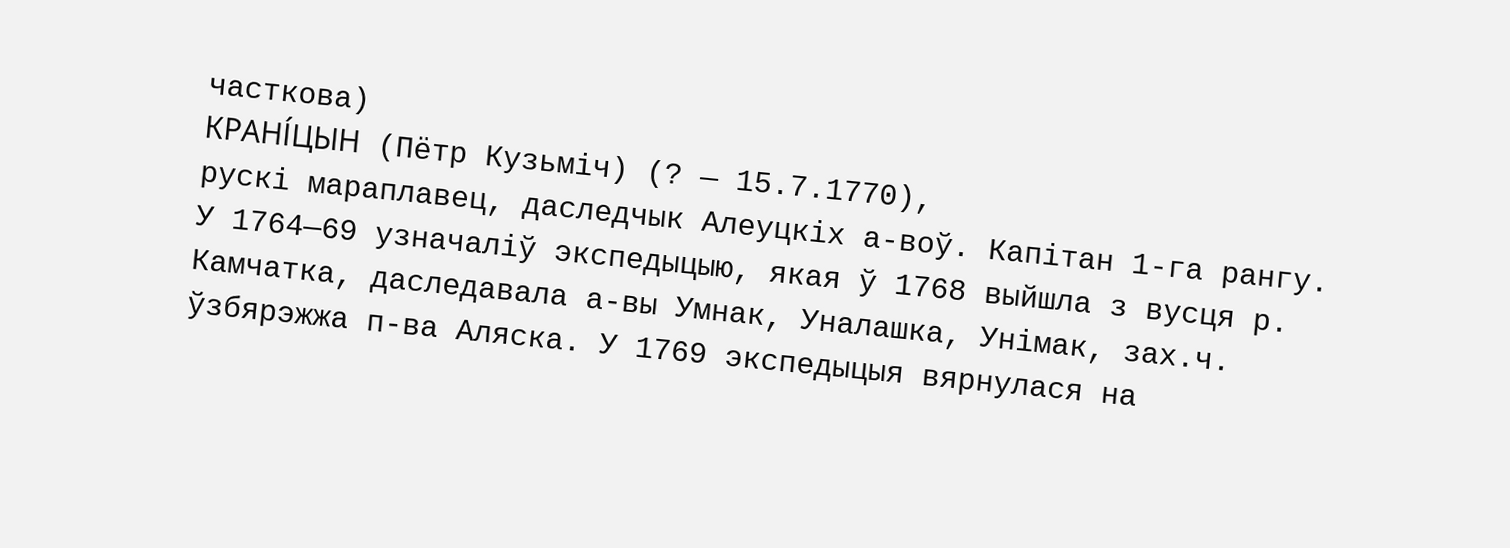часткова)
КРАНІ́ЦЫН (Пётр Кузьміч) (? — 15.7.1770),
рускі мараплавец, даследчык Алеуцкіх а-воў. Капітан 1-га рангу. У 1764—69 узначаліў экспедыцыю, якая ў 1768 выйшла з вусця р. Камчатка, даследавала а-вы Умнак, Уналашка, Унімак, зах.ч. ўзбярэжжа п-ва Аляска. У 1769 экспедыцыя вярнулася на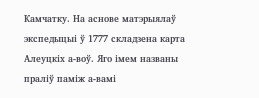Камчатку. На аснове матэрыялаў экспедыцыі ў 1777 складзена карта Алеуцкіх а-воў. Яго імем названы праліў паміж а-вамі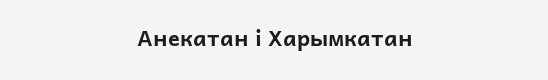Анекатан і Харымкатан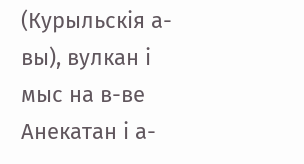(Курыльскія а-вы), вулкан і мыс на в-ве Анекатан і а-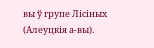вы ў групе Лісіных (Алеуцкія а-вы).